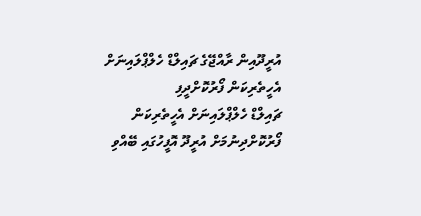އުރީދޫއިން ރާއްޖޭގެ ޗައިލްޑް ހެލްޕްލައިނަށް އެހީތެރިކަން ފޯރުކޮށްދީފި
ޗައިލްޑް ހެލްޕްލައިނަށް އެހީތެރިކަން ފޯރުކޮށްދިނުމަށް އުރީދޫ އޮފީހުގައި ބޭއްވި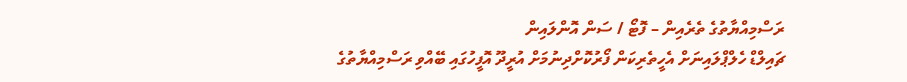ރަސްމިއްޔާތުގެ ތެރެއިން – ފޮޓޯ / ސަން އޮންލައިން
ޗައިލްޑް ހެލްޕްލައިނަށް އެހީތެރިކަން ފޯރުކޮށްދިނުމަށް އުރީދޫ އޮފީހުގައި ބޭއްވި ރަސްމިއްޔާތުގެ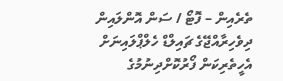ތެރެއިން – ފޮޓޯ / ސަން އޮންލައިން
ދިވެހިރާއްޖޭގެ ޗައިލްޑް ހެލްޕްލައިނަށް އެހީތެރިކަން ފޯރުކޮށްދިނުމުގެ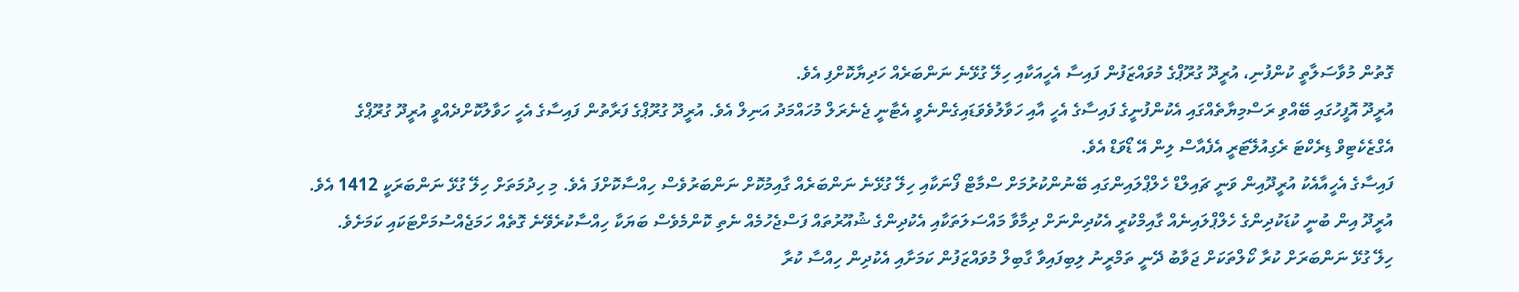ގޮތުން މުވާސަލާތީ ކުންފުނި، އުރީދޫ ގުރޫޕްގެ މުވައްޒަފުން ފައިސާ އެހީއަކާއި ހިލޭ ގުޅޭނެ ނަންބަރެއް ހަދިޔާކޮށްފި އެވެ.
އުރީދޫ އޮފީހުގައި ބޭއްވި ރަސްމިޔާތެއްގައި އެކުންފުނީގެ ފައިސާގެ އެހީ އާއި ހަވާލުވެވަޑައިގެންނެވީ އެޓާނީ ޖެނެރަލް މުހައްމަދު އަނިލް އެވެ. އުރީދޫ ގުރޫޕްގެ ފަރާތުން ފައިސާގެ އެހީ ހަވާލުކޮށްދެއްވީ އުރީދޫ ގުރޫޕްގެ އެގްޒެކެޓިވް ޑިރެކްޓަ ރެގިއުލޭޓަރީ އެފެއާސް ލިން އޭ ޑޯވަޑް އެވެ.
ފައިސާގެ އެހީއާއެކު އުރީދޫއިން ވަނީ ޗައިލްޑް ހެލްޕްލައިންގައި ބޭނުންކުރުމަށް ސްމާޓް ފޯނަކާއި ހިލޭ ގުޅޭނެ ނަންބަރެއް ގާއިމުކޮށް ނަންބަރުވެސް ހިއްސާކޮށްފަ އެވެ. މި ހިދުމަތަށް ހިލޭ ގުޅޭ ނަންބަރަކީ 1412 އެވެ.
އުރީދޫ އިން ބުނީ ކުޑަކުދިންގެ ހެލްޕްލައިނެއް ގާއިމްކުރީ އެކުދިންނަށް ދިމާވާ މައްސަލަތަކާއި އެކުދިންގެ ޝުއޫރުތައް ފަސްޖެހުމެއް ނެތި ކޮންމެވެސް ބަޔަކާ ހިއްސާކުރެވޭނެ ގޮތެއް ހަމަޖެއްސުމަށްޓަކައި ކަމަށެވެ.
ހިލޭ ގުޅޭ ނަންބަރަށް ކުރާ ކޯލްތަކަށް ޖަވާބު ދޭނީ ތަމްރީނު ލިބިފައިވާ ގާބިލް މުވައްޒަފުން ކަމަށާއި އެކުދިން ހިއްސާ ކުރާ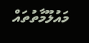މައުލޫމާތުތައް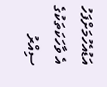އަޑުއެހުމަށްފަހު އެ ވާހަކަތަކުގެ ސިއްރު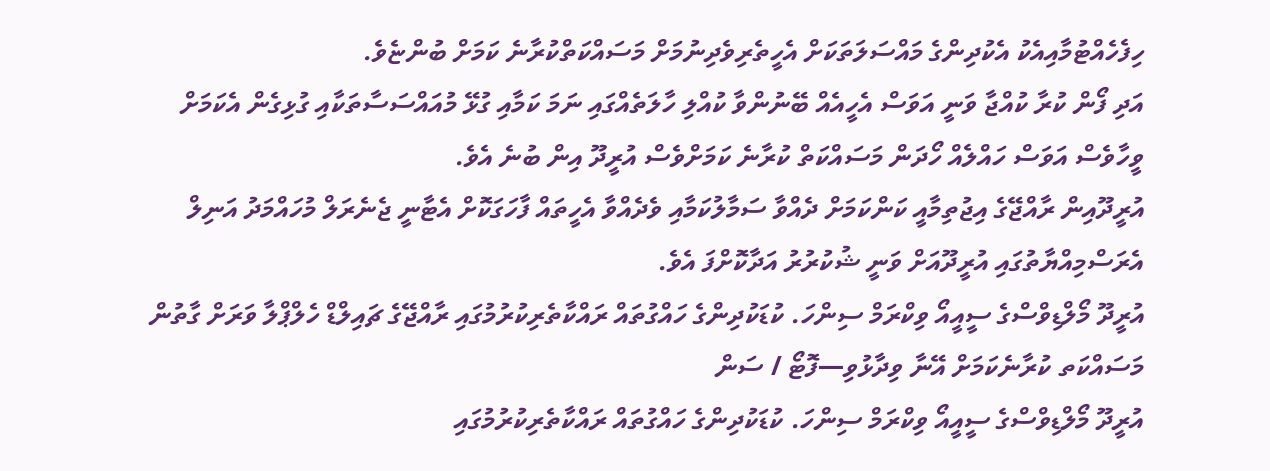ހިފެހެއްޓުމާއިއެކު އެކުދިންގެ މައްސަލަތަކަށް އެހީތެރިވެދިނުމަށް މަސައްކަތްކުރާނެ ކަމަށް ބުންޏެވެ.
އަދި ފޯން ކުރާ ކުއްޖާ ވަނީ އަވަސް އެހީއެއް ބޭނުންވާ ކުއްލި ހާލަތެއްގައި ނަމަ ކަމާއި ގުޅޭ މުއައްސަސާތަކާއި ގުޅިގެން އެކަމަށް ވީހާވެސް އަވަސް ހައްލެއް ހޯދަން މަސައްކަތް ކުރާނެ ކަމަށްވެސް އުރީދޫ އިން ބުނެ އެވެ.
އުރީދޫއިން ރާއްޖޭގެ އިޖުތިމާއީ ކަންކަމަށް ދެއްވާ ސަމާލުކަމާއި ވެދެއްވާ އެހީތައް ފާހަގަކޮށް އެޓާނީ ޖެނެރަލް މުހައްމަދު އަނިލް އެރަސްމިއްޔާތުގައި އުރީދޫއަށް ވަނީ ޝުކުރުރު އަދާކޮށްފަ އެވެ.
އުރީދޫ މޯލްޑިވްސްގެ ސީއީއޯ ވިކްރަމް ސިންހަ. ކުޑަކުދިންގެ ހައްގުތައް ރައްކާތެރިކުރުމުގައި ރާއްޖޭގެ ޗައިލްޑް ހެލްޕްލާ ވަރަށް ގާތުން މަސައްކަތ ކުރާނެކަމަށް އޭނާ ވިދާޅުވި—ފޮޓޯ / ސަން
އުރީދޫ މޯލްޑިވްސްގެ ސީއީއޯ ވިކްރަމް ސިންހަ. ކުޑަކުދިންގެ ހައްގުތައް ރައްކާތެރިކުރުމުގައި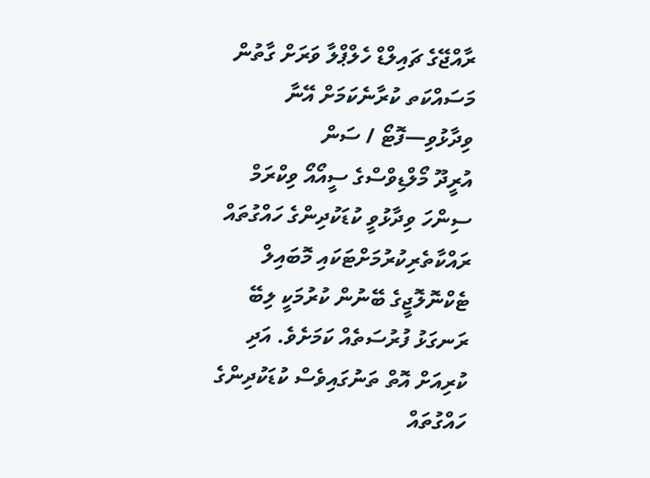ރާއްޖޭގެ ޗައިލްޑް ހެލްޕްލާ ވަރަށް ގާތުން މަސައްކަތ ކުރާނެކަމަށް އޭނާ ވިދާޅުވި—ފޮޓޯ / ސަން
އުރީދޫ މޯލްޑިވްސްގެ ސީއޯއޯ ވިކްރަމް ސިންހަ ވިދާޅުވީ ކުޑަކުދިންގެ ހައްގުތައް ރައްކާތެރިކުރުމަށްޓަކައި މޮބައިލް ޓެކްނޮލޮޖީގެ ބޭނުން ކުރުމަކީ ލިބޭ ރަނގަޅު ފުރުސަތެއް ކަމަށެވެ. އަދި ކުރިއަށް އޮތް ތަނުގައިވެސް ކުޑަކުދިންގެ ހައްގުތައް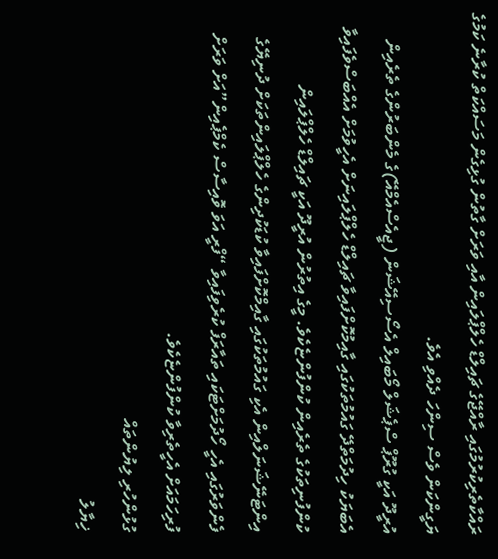ރައްކާތެރިކުރުމުގައި ރާއްޖޭގެ ޗައިލްޑް ހެލްޕްލައިން އާއި ވަރަށް ގާތުން ގުޅިގެން މަސައްކަތް ކުރާނެ ކަމުގެ ޔަގީންކަން ވެސް ސިންހަ ދެއްވި އެވެ.
އުރީދޫ އަކީ ގުރޫޕް ސްޕެޝަލް މޯބައިލް އެސޯސިއޭޝަން (ޖީއެސްއެމްއޭ)ގެ މެންބަރުންގެ ތެރެއިން އެބަޔަކު ހިދުމަތްދޭ ގައުމުތަކުގައި ގާއިމުކޮށްފައިވާ ޗައިލްޑް ހެލްޕްލައިނަށް އެހީވުމަށް އެއްބަސްވެފައިވާ ކުންފުނިތަކުގެ ތެރެއިން ކުންފުންޏެކެވެ. މީގެ އިތުރުން އުރީދޫ އަކީ ޗައިލްޑް ހެލްޕްލައިން އިންޓަނޭޝަނަލްއިން އެކި ގައުމުތަކުގައި ގާއިމްކޮށްފައިވާ ކުޑަކުދިންގެ ހެލްޕްލައިންތަކަށް ދުނިޔޭގެ ފެންވަރުގައި އެހީ ހޯދުމަށްޓަކައި ތައާރަފް ކުރެވިފައިވާ “ފްރީ އަވަ ވޮއިސާސް ކެމްޕެއިން”އަށް ވަރަށް ފުރިހަމައަށް އެހީތެރިވާ ކުންފުންޏެކެވެ.
ގުޅުންހުރި ލިޔުންތައް
ޚިޔާލު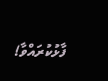ފާޅުކުރައްވާ!